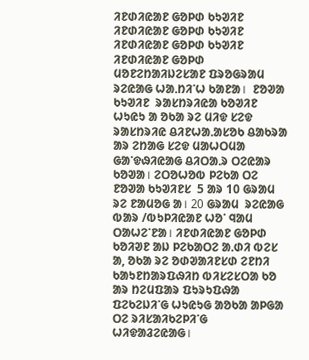ᱤᱱᱰᱤᱭᱟᱱ ᱜᱚᱞᱰ ᱠᱩᱣᱤᱱ
ᱤᱱᱰᱤᱭᱟᱱ ᱜᱚᱞᱰ ᱠᱩᱣᱤᱱ
ᱤᱱᱰᱤᱭᱟᱱ ᱜᱚᱞᱰ ᱠᱩᱣᱤᱱ  ᱤᱱᱰᱤᱭᱟᱱ ᱜᱚᱞᱰ ᱢᱚᱱᱮᱴᱟᱤᱡᱮᱥᱟᱱ ᱯᱨᱚᱜᱨᱟᱢ ᱨᱮᱭᱟᱜ ᱦᱟᱹᱴᱤᱸᱦ ᱠᱟᱱᱟ।  ᱱᱚᱣᱟ ᱠᱩᱣᱤᱱ  ᱨᱟᱥᱴᱨᱤᱭᱟ ᱠᱚᱣᱤᱱ ᱦᱩᱭᱩ ᱟ ᱚᱠᱟ ᱨᱮ ᱢᱤᱫ ᱥᱮᱫ ᱨᱟᱥᱴᱨᱤᱭ ᱪᱤᱱᱦᱟᱹᱟᱥᱚᱠ ᱪᱟᱠᱨᱟ ᱟᱨ ᱮᱴᱟᱜ ᱥᱮᱫ ᱢᱟᱦᱛᱢᱟ ᱜᱟᱸᱫᱷᱤᱭᱟᱜ ᱪᱤᱛᱟᱹᱨ ᱛᱮᱭᱟᱨ ᱠᱚᱣᱟ। ᱮᱛᱚᱦᱚᱵ ᱞᱮᱠᱟ ᱛᱮ ᱱᱚᱣᱟ ᱠᱩᱣᱤᱱᱥ  5 ᱟᱨ 10 ᱜᱨᱟᱢ ᱨᱮ ᱱᱟᱢᱚᱜ ᱟ। 20 ᱜᱨᱟᱢ  ᱨᱮᱭᱟᱜ  ᱵᱟᱨ /ᱵᱩᱞᱤᱭᱟᱱ ᱦᱚᱸ ᱧᱟᱢ ᱛᱟᱦᱮᱸᱱᱟ। ᱤᱱᱰᱤᱭᱟᱱ ᱜᱚᱞᱰ ᱠᱚᱤᱣᱱ ᱟᱡ ᱞᱮᱠᱟᱛᱮ ᱟᱹᱰᱤ ᱵᱮᱥ ᱟ, ᱚᱠᱟ ᱨᱮ ᱚᱰᱣᱟᱤᱱᱥᱰ ᱮᱱᱴᱤ ᱠᱟᱩᱱᱴᱟᱨᱯᱷᱤᱴ ᱵᱤᱥᱮᱥᱛᱟ ᱠᱚ ᱟᱨ ᱴᱮᱢᱯᱟᱨ ᱯᱩᱨᱩᱯᱷᱟ ᱯᱮᱠᱮᱡᱤᱸᱜ ᱦᱩᱭᱩᱜ ᱟᱚᱠᱟ ᱟᱞᱜᱟ ᱛᱮ ᱨᱤᱥᱟᱤᱠᱮᱞᱤᱸᱜ ᱦᱤᱫᱟᱲᱮᱭᱟᱜ।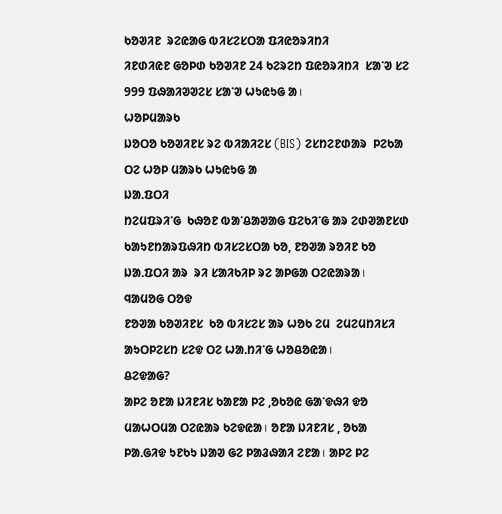ᱠᱚᱣᱤᱱ  ᱨᱮᱭᱟᱜ ᱵᱤᱥᱮᱥᱛᱟ ᱯᱤᱭᱚᱨᱤᱴᱤ
ᱤᱱᱰᱤᱭᱱ ᱜᱚᱞᱰ ᱠᱚᱣᱤᱱ 24 ᱠᱮᱨᱮᱴ ᱯᱭᱚᱨᱤᱴᱤ  ᱥᱟᱸᱣ ᱥᱮ  999 ᱯᱷᱟᱤᱣᱣᱮᱥ ᱥᱟᱸᱣ ᱦᱩᱭᱩᱜ ᱟ।
ᱦᱚᱞᱢᱟᱨᱠ
ᱡᱚᱛᱚ ᱠᱚᱣᱤᱱᱥ ᱨᱮ ᱵᱤᱟᱤᱮᱥ (BIS) ᱮᱥᱴᱮᱱᱰᱟᱨ  ᱞᱮᱠᱟ ᱛᱮ ᱦᱚᱞ ᱢᱟᱨᱠ ᱦᱩᱭᱩᱜ ᱟ
ᱡᱟᱹᱯᱛᱤ
ᱴᱮᱢᱯᱨᱤᱸᱜ  ᱠᱷᱚᱱ ᱵᱟᱸᱪᱟᱣᱟᱜ ᱯᱮᱠᱤᱸᱜ ᱟᱨ ᱮᱰᱣᱟᱱᱥᱰ ᱠᱟᱩᱱᱴᱟᱨᱯᱷᱤᱴ ᱵᱤᱥᱮᱥᱛᱟ ᱠᱚ, ᱱᱚᱣᱟ ᱨᱚᱤᱱ ᱠᱚ ᱡᱟᱹᱯᱛᱤ ᱟᱨ  ᱨᱤ ᱥᱟᱤᱠᱤᱞ ᱨᱮ ᱟᱞᱜᱟ ᱛᱮᱭᱟᱨᱟ।
ᱧᱟᱢᱚᱜ ᱛᱚᱫ
ᱱᱚᱣᱟ ᱠᱚᱣᱤᱱᱥ  ᱠᱚ ᱵᱤᱥᱮᱥ ᱟᱨ ᱦᱚᱠ ᱮᱢ  ᱮᱢᱮᱢᱴᱤᱥᱤ  ᱟᱩᱛᱞᱮᱥᱴ ᱥᱮᱫ ᱛᱮ ᱦᱟᱹᱴᱤᱸᱜ ᱦᱚᱪᱚᱭᱟ।
ᱪᱮᱫᱟᱜ?
ᱟᱞᱮ ᱚᱱᱟ ᱡᱤᱱᱤᱥ ᱠᱟᱱᱟ ᱞᱮ ,ᱚᱠᱚᱭ ᱜᱟᱸᱫᱷᱤ ᱫᱚ ᱢᱟᱦᱛᱢᱟ ᱛᱮᱭᱟᱨ ᱠᱮᱫᱭᱟ। ᱚᱱᱟ ᱡᱤᱱᱤᱥ , ᱚᱠᱟ ᱞᱟᱹᱜᱤᱫ ᱩᱱᱠᱩ ᱡᱟᱣ ᱜᱮ ᱞᱟᱲᱷᱟᱤ ᱮᱱᱟ। ᱟᱞᱮ ᱞᱮ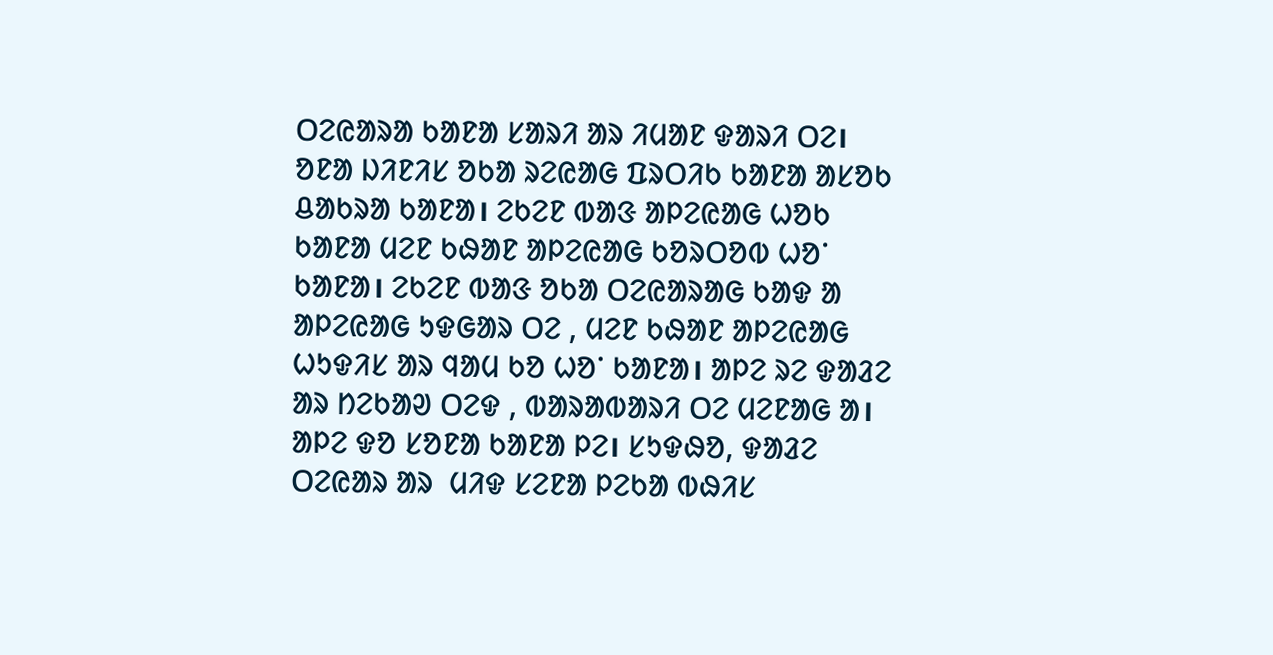ᱛᱮᱭᱟᱨᱟ ᱠᱟᱱᱟ ᱥᱟᱨᱤ ᱟᱨ ᱤᱢᱟᱱ ᱫᱟᱨᱤ ᱛᱮ। ᱚᱱᱟ ᱡᱤᱱᱤᱥ ᱚᱠᱟ ᱨᱮᱭᱟᱜ ᱯᱨᱛᱤᱠ ᱠᱟᱱᱟ ᱟᱥᱚᱠ ᱪᱟᱠᱨᱟ ᱠᱟᱱᱟ। ᱮᱠᱮᱱ ᱵᱟᱝ ᱟᱞᱮᱭᱟᱜ ᱦᱚᱠ ᱠᱟᱱᱟ ᱢᱮᱱ ᱠᱷᱟᱱ ᱟᱞᱮᱭᱟᱜ ᱠᱚᱨᱛᱚᱵ ᱦᱚᱸ ᱠᱟᱱᱟ। ᱮᱠᱮᱱ ᱵᱟᱝ ᱚᱠᱟ ᱛᱮᱭᱟᱨᱟᱜ ᱠᱟᱫ ᱟ ᱟᱞᱮᱭᱟᱜ ᱩᱫᱜᱟᱨ ᱛᱮ , ᱢᱮᱱ ᱠᱷᱟᱱ ᱟᱞᱮᱭᱟᱜ ᱦᱩᱫᱤᱥ ᱟᱨ ᱧᱟᱢ ᱠᱚ ᱦᱚᱸ ᱠᱟᱱᱟ। ᱟᱞᱮ ᱨᱮ ᱫᱟᱲᱮ ᱟᱨ ᱴᱮᱠᱟᱣ ᱛᱮᱫ , ᱵᱟᱨᱟᱵᱟᱨᱤ ᱛᱮ ᱢᱮᱱᱟᱜ ᱟ। ᱟᱞᱮ ᱫᱚ ᱥᱚᱱᱟ ᱠᱟᱱᱟ ᱞᱮ। ᱥᱩᱫᱷᱚ, ᱫᱟᱲᱮ ᱛᱮᱭᱟᱨ ᱟᱨ  ᱢᱤᱫ ᱥᱮᱱᱟ ᱞᱮᱠᱟ ᱵᱷᱤᱥ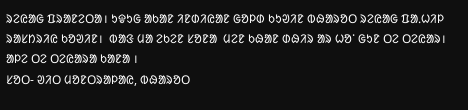ᱨᱮᱭᱟᱜ ᱯᱨᱟᱱᱮᱛᱟ। ᱩᱫᱩᱜ ᱟᱠᱟᱱ ᱤᱱᱰᱤᱭᱟᱱ ᱜᱚᱞᱰ ᱠᱩᱣᱤᱱ ᱵᱷᱟᱨᱚᱛ ᱨᱮᱭᱟᱜ ᱯᱟᱹᱦᱤᱞ ᱨᱟᱥᱴᱨᱤᱭ ᱠᱚᱣᱤᱱ।  ᱵᱟᱝ ᱢᱟ ᱮᱠᱮᱱ ᱥᱚᱱᱟ  ᱢᱮᱱ ᱠᱷᱟᱱ ᱰᱷᱤᱨ ᱟᱨ ᱦᱚᱸ ᱜᱩᱱ ᱛᱮ ᱛᱮᱭᱟᱨ।  ᱟᱞᱮ ᱛᱮ ᱛᱮᱭᱟᱨᱟ ᱠᱟᱱᱟ ।
ᱥᱚᱛ- ᱣᱤᱛ ᱢᱚᱱᱛᱨᱟᱞᱟᱭ, ᱵᱷᱟᱨᱚᱛ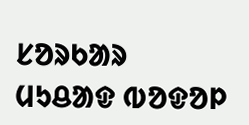ᱥᱚᱨᱠᱟᱨ
ᱢᱩᱪᱟᱫ ᱵᱚᱫᱚᱞ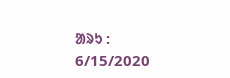ᱟᱨᱩ : 6/15/2020